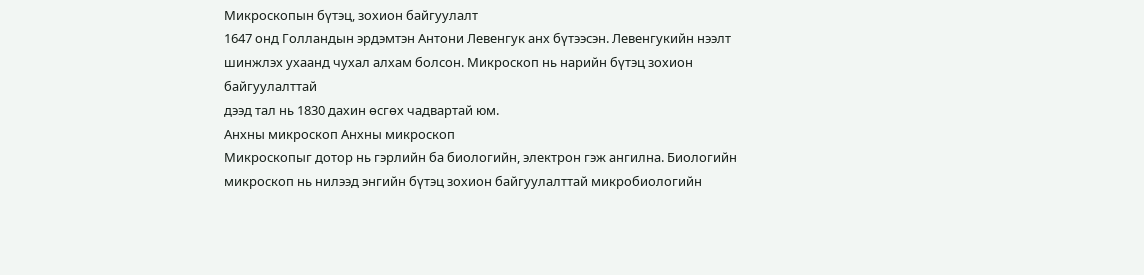Микроскопын бүтэц, зохион байгуулалт
1647 онд Голландын эрдэмтэн Антони Левенгук анх бүтээсэн. Левенгукийн нээлт
шинжлэх ухаанд чухал алхам болсон. Микроскоп нь нарийн бүтэц зохион байгуулалттай
дээд тал нь 1830 дахин өсгөх чадвартай юм.
Анхны микроскоп Анхны микроскоп
Микроскопыг дотор нь гэрлийн ба биологийн, электрон гэж ангилна. Биологийн
микроскоп нь нилээд энгийн бүтэц зохион байгуулалттай микробиологийн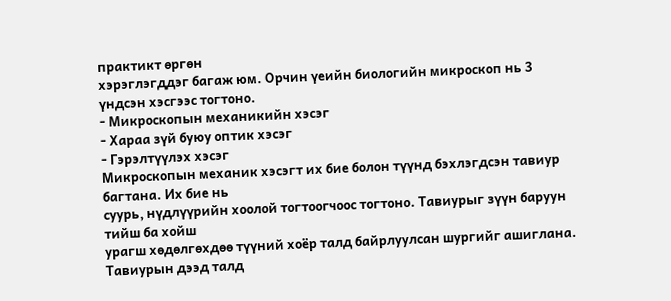практикт өргөн
хэрэглэгддэг багаж юм. Орчин үеийн биологийн микроскоп нь 3 үндсэн хэсгээс тогтоно.
- Микроскопын механикийн хэсэг
- Хараа зүй буюу оптик хэсэг
- Гэрэлтүүлэх хэсэг
Микроскопын механик хэсэгт их бие болон түүнд бэхлэгдсэн тавиур багтана. Их бие нь
суурь, нүдлүүрийн хоолой тогтоогчоос тогтоно. Тавиурыг зүүн баруун тийш ба хойш
урагш хөдөлгөхдөө түүний хоёр талд байрлуулсан шургийг ашиглана. Тавиурын дээд талд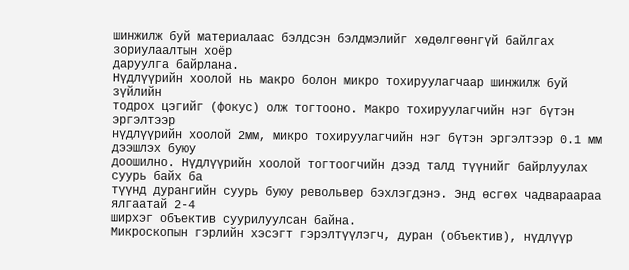шинжилж буй материалаас бэлдсэн бэлдмэлийг хөдөлгөөнгүй байлгах зориулаалтын хоёр
даруулга байрлана.
Нүдлүүрийн хоолой нь макро болон микро тохируулагчаар шинжилж буй зүйлийн
тодрох цэгийг (фокус) олж тогтооно. Макро тохируулагчийн нэг бүтэн эргэлтээр
нүдлүүрийн хоолой 2мм, микро тохируулагчийн нэг бүтэн эргэлтээр 0.1 мм дээшлэх буюу
доошилно. Нүдлүүрийн хоолой тогтоогчийн дээд талд түүнийг байрлуулах суурь байх ба
түүнд дурангийн суурь буюу револьвер бэхлэгдэнэ. Энд өсгөх чадвараараа ялгаатай 2-4
ширхэг объектив суурилуулсан байна.
Микроскопын гэрлийн хэсэгт гэрэлтүүлэгч, дуран (объектив), нүдлүүр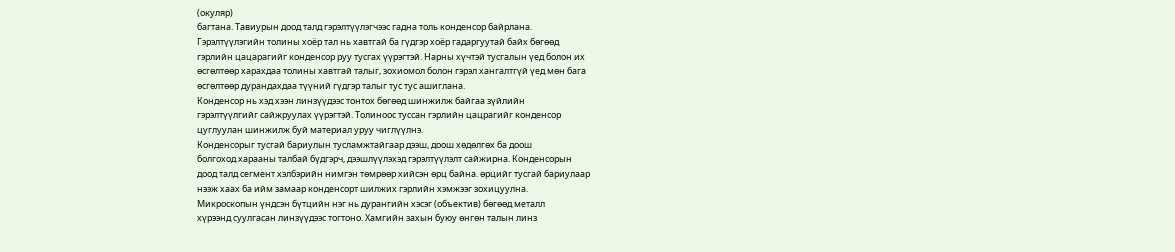(окуляр)
багтана. Тавиурын доод талд гэрэлтүүлэгчээс гадна толь конденсор байрлана.
Гэрэлтүүлэгийн толины хоёр тал нь хавтгай ба гүдгэр хоёр гадаргуутай байх бөгөөд
гэрлийн цацарагийг конденсор руу тусгах үүрэгтэй. Нарны хүчтэй тусгалын үед болон их
өсгөлтөөр харахдаа толины хавтгай талыг, зохиомол болон гэрэл хангалтгүй үед мөн бага
өсгөлтөөр дурандахдаа түүний гүдгэр талыг тус тус ашиглана.
Конденсор нь хэд хээн линзүүдээс тонтох бөгөөд шинжилж байгаа зүйлийн
гэрэлтүүлгийг сайжруулах үүрэгтэй. Толиноос туссан гэрлийн цацрагийг конденсор
цуглуулан шинжилж буй материал уруу чиглүүлнэ.
Конденсорыг тусгай бариулын тусламжтайгаар дээш, доош хөдөлгөх ба доош
болгоход харааны талбай бүдгэрч, дээшлүүлэхэд гэрэлтүүлэлт сайжирна. Конденсорын
доод талд сегмент хэлбэрийн нимгэн төмрөөр хийсэн өрц байна. өрцийг тусгай бариулаар
нээж хаах ба ийм замаар конденсорт шилжих гэрлийн хэмжээг зохицуулна.
Микроскопын үндсэн бүтцийн нэг нь дурангийн хэсэг (объектив) бөгөөд металл
хүрээнд суулгасан линзүүдээс тогтоно. Хамгийн захын буюу өнгөн талын линз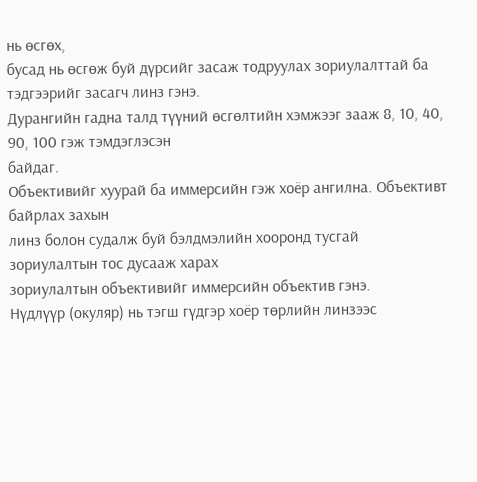нь өсгөх,
бусад нь өсгөж буй дүрсийг засаж тодруулах зориулалттай ба тэдгээрийг засагч линз гэнэ.
Дурангийн гадна талд түүний өсгөлтийн хэмжээг зааж 8, 10, 40, 90, 100 гэж тэмдэглэсэн
байдаг.
Объективийг хуурай ба иммерсийн гэж хоёр ангилна. Объективт байрлах захын
линз болон судалж буй бэлдмэлийн хооронд тусгай зориулалтын тос дусааж харах
зориулалтын объективийг иммерсийн объектив гэнэ.
Нүдлүүр (окуляр) нь тэгш гүдгэр хоёр төрлийн линзээс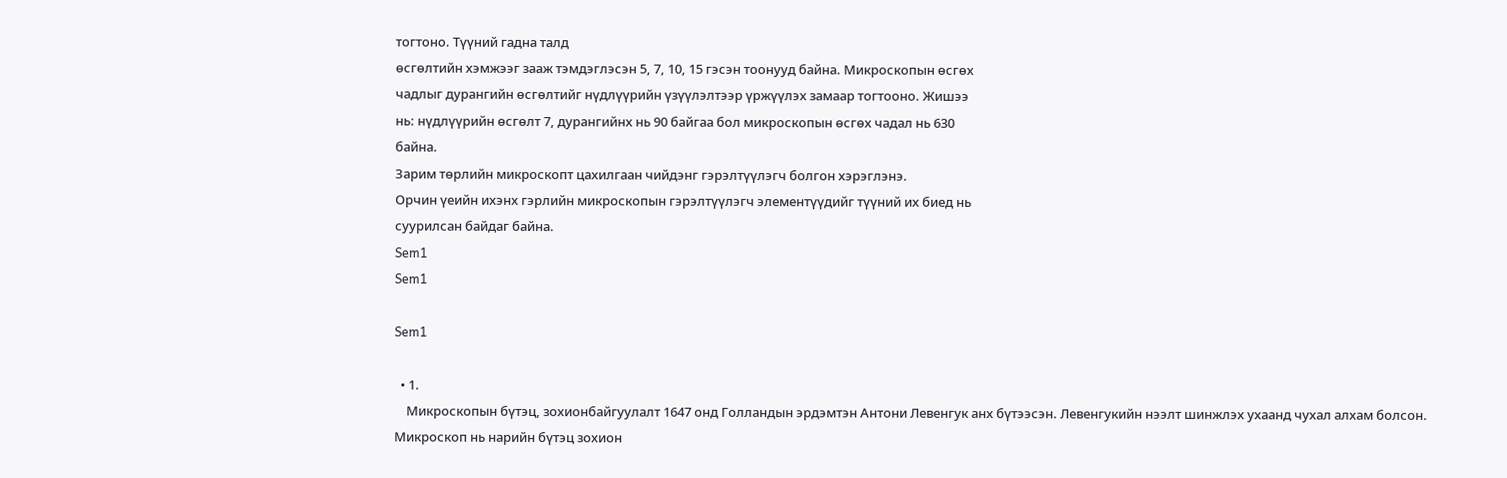тогтоно. Түүний гадна талд
өсгөлтийн хэмжээг зааж тэмдэглэсэн 5, 7, 10, 15 гэсэн тоонууд байна. Микроскопын өсгөх
чадлыг дурангийн өсгөлтийг нүдлүүрийн үзүүлэлтээр үржүүлэх замаар тогтооно. Жишээ
нь: нүдлүүрийн өсгөлт 7, дурангийнх нь 90 байгаа бол микроскопын өсгөх чадал нь 630
байна.
Зарим төрлийн микроскопт цахилгаан чийдэнг гэрэлтүүлэгч болгон хэрэглэнэ.
Орчин үеийн ихэнх гэрлийн микроскопын гэрэлтүүлэгч элементүүдийг түүний их биед нь
суурилсан байдаг байна.
Sem1
Sem1

Sem1

  • 1.
    Микроскопын бүтэц, зохионбайгуулалт 1647 онд Голландын эрдэмтэн Антони Левенгук анх бүтээсэн. Левенгукийн нээлт шинжлэх ухаанд чухал алхам болсон. Микроскоп нь нарийн бүтэц зохион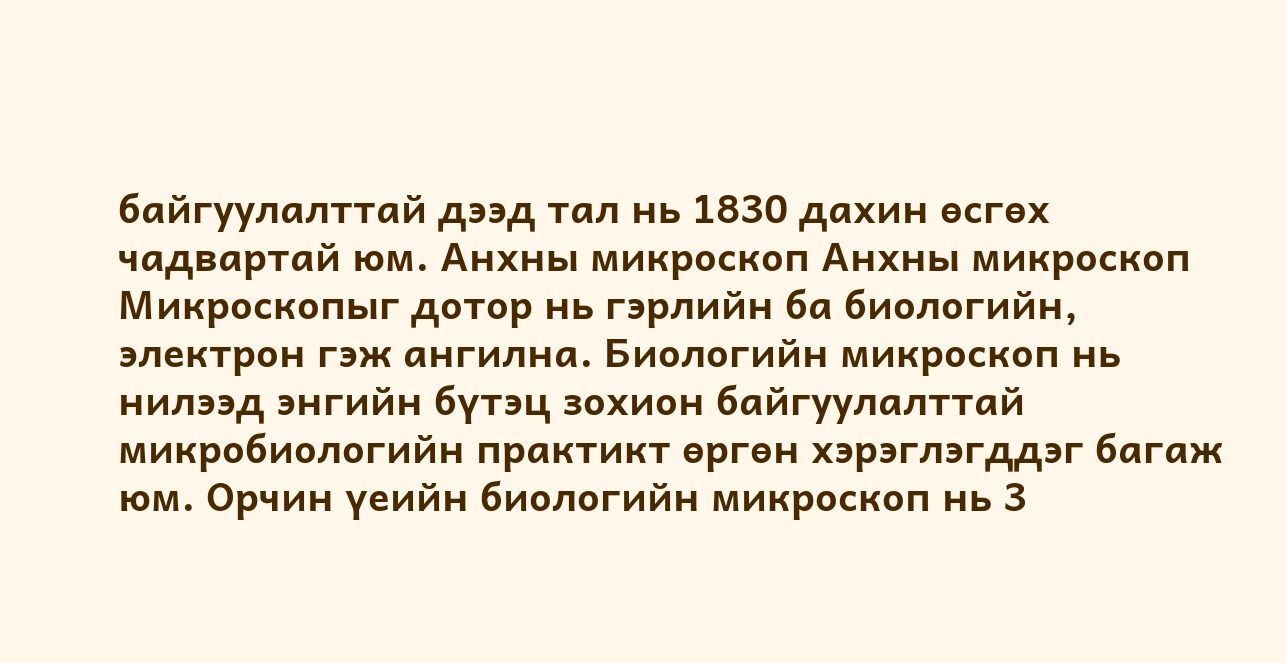байгуулалттай дээд тал нь 1830 дахин өсгөх чадвартай юм. Анхны микроскоп Анхны микроскоп Микроскопыг дотор нь гэрлийн ба биологийн, электрон гэж ангилна. Биологийн микроскоп нь нилээд энгийн бүтэц зохион байгуулалттай микробиологийн практикт өргөн хэрэглэгддэг багаж юм. Орчин үеийн биологийн микроскоп нь 3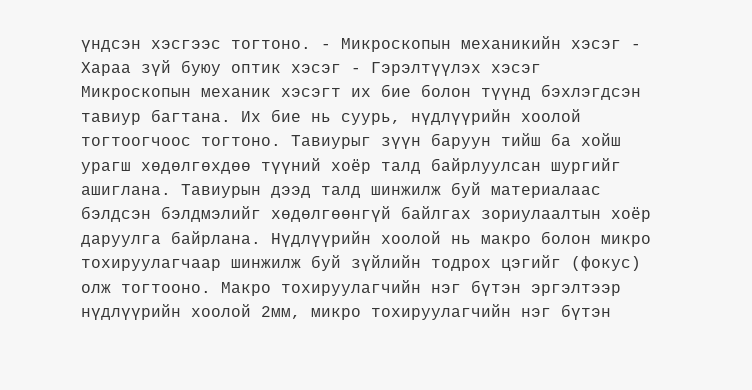үндсэн хэсгээс тогтоно. - Микроскопын механикийн хэсэг - Хараа зүй буюу оптик хэсэг - Гэрэлтүүлэх хэсэг Микроскопын механик хэсэгт их бие болон түүнд бэхлэгдсэн тавиур багтана. Их бие нь суурь, нүдлүүрийн хоолой тогтоогчоос тогтоно. Тавиурыг зүүн баруун тийш ба хойш урагш хөдөлгөхдөө түүний хоёр талд байрлуулсан шургийг ашиглана. Тавиурын дээд талд шинжилж буй материалаас бэлдсэн бэлдмэлийг хөдөлгөөнгүй байлгах зориулаалтын хоёр даруулга байрлана. Нүдлүүрийн хоолой нь макро болон микро тохируулагчаар шинжилж буй зүйлийн тодрох цэгийг (фокус) олж тогтооно. Макро тохируулагчийн нэг бүтэн эргэлтээр нүдлүүрийн хоолой 2мм, микро тохируулагчийн нэг бүтэн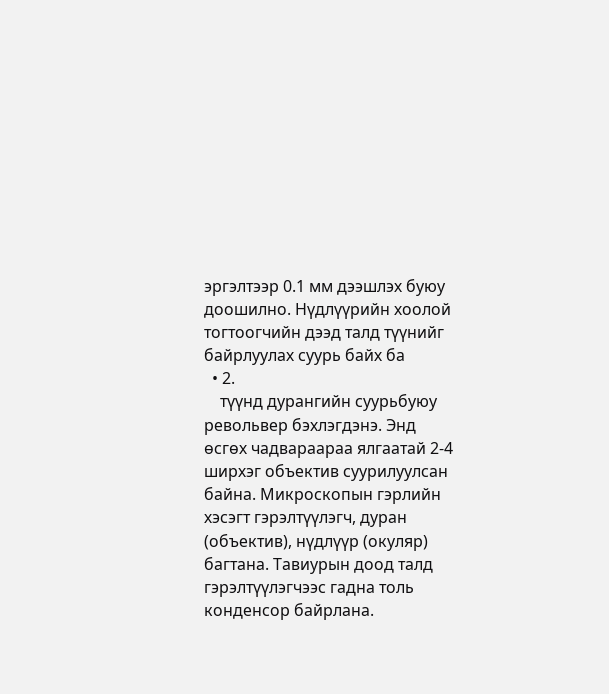эргэлтээр 0.1 мм дээшлэх буюу доошилно. Нүдлүүрийн хоолой тогтоогчийн дээд талд түүнийг байрлуулах суурь байх ба
  • 2.
    түүнд дурангийн суурьбуюу револьвер бэхлэгдэнэ. Энд өсгөх чадвараараа ялгаатай 2-4 ширхэг объектив суурилуулсан байна. Микроскопын гэрлийн хэсэгт гэрэлтүүлэгч, дуран (объектив), нүдлүүр (окуляр) багтана. Тавиурын доод талд гэрэлтүүлэгчээс гадна толь конденсор байрлана.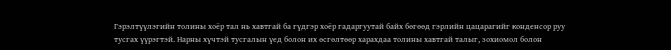Гэрэлтүүлэгийн толины хоёр тал нь хавтгай ба гүдгэр хоёр гадаргуутай байх бөгөөд гэрлийн цацарагийг конденсор руу тусгах үүрэгтэй. Нарны хүчтэй тусгалын үед болон их өсгөлтөөр харахдаа толины хавтгай талыг, зохиомол болон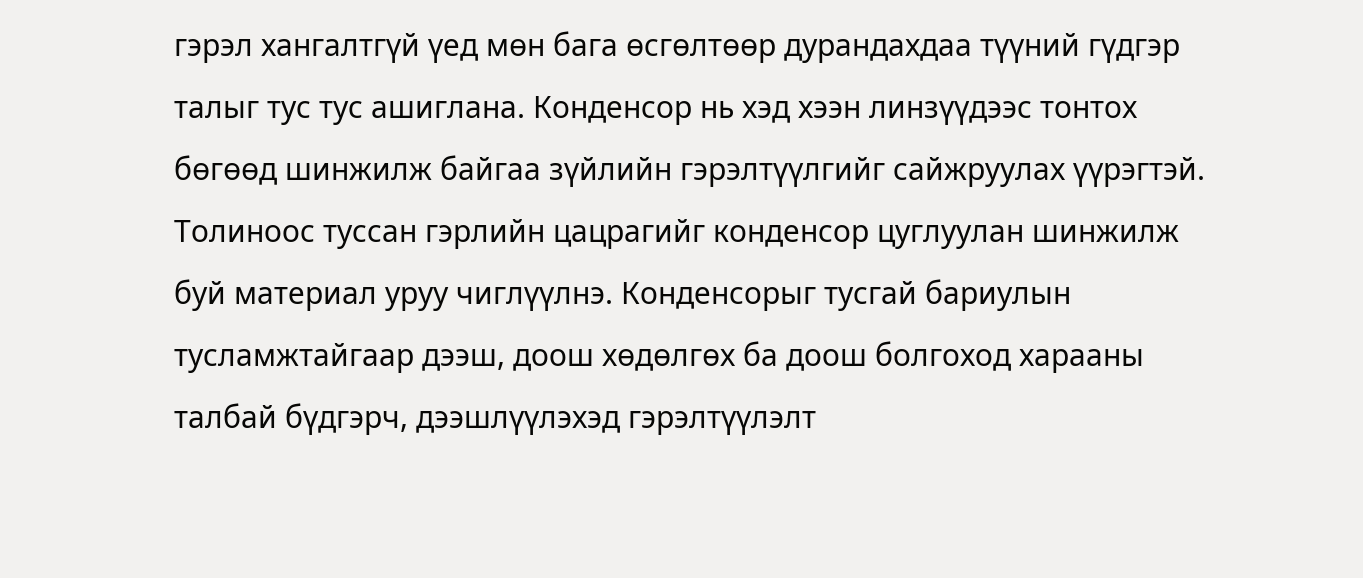гэрэл хангалтгүй үед мөн бага өсгөлтөөр дурандахдаа түүний гүдгэр талыг тус тус ашиглана. Конденсор нь хэд хээн линзүүдээс тонтох бөгөөд шинжилж байгаа зүйлийн гэрэлтүүлгийг сайжруулах үүрэгтэй. Толиноос туссан гэрлийн цацрагийг конденсор цуглуулан шинжилж буй материал уруу чиглүүлнэ. Конденсорыг тусгай бариулын тусламжтайгаар дээш, доош хөдөлгөх ба доош болгоход харааны талбай бүдгэрч, дээшлүүлэхэд гэрэлтүүлэлт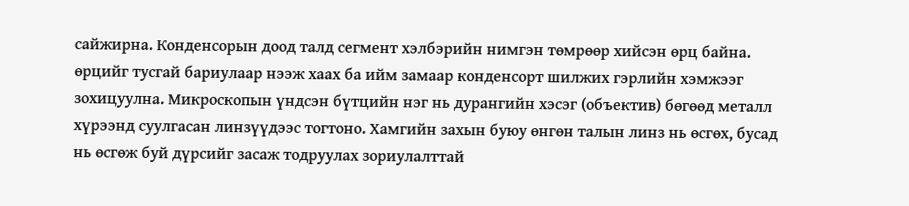сайжирна. Конденсорын доод талд сегмент хэлбэрийн нимгэн төмрөөр хийсэн өрц байна. өрцийг тусгай бариулаар нээж хаах ба ийм замаар конденсорт шилжих гэрлийн хэмжээг зохицуулна. Микроскопын үндсэн бүтцийн нэг нь дурангийн хэсэг (объектив) бөгөөд металл хүрээнд суулгасан линзүүдээс тогтоно. Хамгийн захын буюу өнгөн талын линз нь өсгөх, бусад нь өсгөж буй дүрсийг засаж тодруулах зориулалттай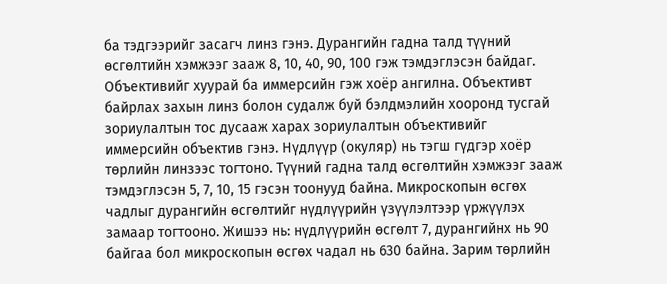ба тэдгээрийг засагч линз гэнэ. Дурангийн гадна талд түүний өсгөлтийн хэмжээг зааж 8, 10, 40, 90, 100 гэж тэмдэглэсэн байдаг. Объективийг хуурай ба иммерсийн гэж хоёр ангилна. Объективт байрлах захын линз болон судалж буй бэлдмэлийн хооронд тусгай зориулалтын тос дусааж харах зориулалтын объективийг иммерсийн объектив гэнэ. Нүдлүүр (окуляр) нь тэгш гүдгэр хоёр төрлийн линзээс тогтоно. Түүний гадна талд өсгөлтийн хэмжээг зааж тэмдэглэсэн 5, 7, 10, 15 гэсэн тоонууд байна. Микроскопын өсгөх чадлыг дурангийн өсгөлтийг нүдлүүрийн үзүүлэлтээр үржүүлэх замаар тогтооно. Жишээ нь: нүдлүүрийн өсгөлт 7, дурангийнх нь 90 байгаа бол микроскопын өсгөх чадал нь 630 байна. Зарим төрлийн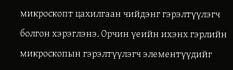микроскопт цахилгаан чийдэнг гэрэлтүүлэгч болгон хэрэглэнэ. Орчин үеийн ихэнх гэрлийн микроскопын гэрэлтүүлэгч элементүүдийг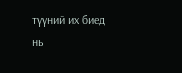түүний их биед нь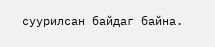суурилсан байдаг байна.